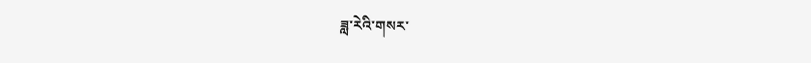ཟླ་རེའི་གསར་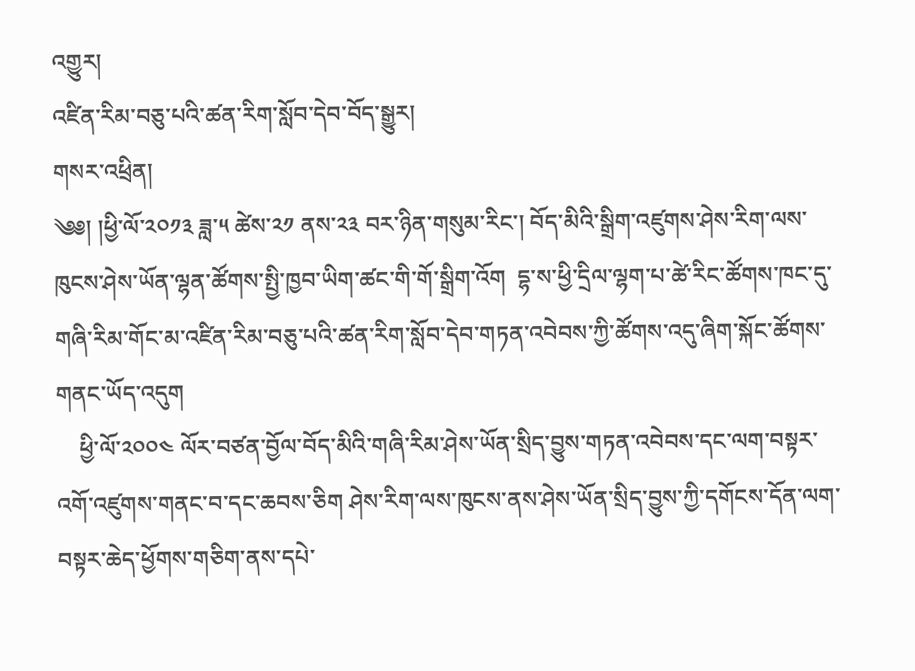འགྱུར།
འཛིན་རིམ་བཅུ་པའི་ཚན་རིག་སློབ་དེབ་བོད་སྒྱུར།
གསར་འཕྲིན།
༄༅། །ཕྱི་ལོ་༢༠༡༣ ཟླ་༥ ཚེས་༢༡ ནས་༢༣ བར་ཉིན་གསུམ་རིང་། བོད་མིའི་སྒྲིག་འཛུགས་ཤེས་རིག་ལས་ཁུངས་ཤེས་ཡོན་ལྷན་ཚོགས་སྤྱི་ཁྱབ་ཡིག་ཚང་གི་གོ་སྒྲིག་འོག  དྷ་ས་ཕྱི་དྲིལ་ལྷག་པ་ཚེ་རིང་ཚོགས་ཁང་དུ་གཞི་རིམ་གོང་མ་འཛིན་རིམ་བཅུ་པའི་ཚན་རིག་སློབ་དེབ་གཏན་འབེབས་ཀྱི་ཚོགས་འདུ་ཞིག་སྐོང་ཚོགས་གནང་ཡོད་འདུག
    ཕྱི་ལོ་༢༠༠༤ ལོར་བཙན་བྱོལ་བོད་མིའི་གཞི་རིམ་ཤེས་ཡོན་སྲིད་བྱུས་གཏན་འབེབས་དང་ལག་བསྟར་འགོ་འཛུགས་གནང་བ་དང་ཆབས་ཅིག ཤེས་རིག་ལས་ཁུངས་ནས་ཤེས་ཡོན་སྲིད་བྱུས་ཀྱི་དགོངས་དོན་ལག་བསྟར་ཆེད་ཕྱོགས་གཅིག་ནས་དཔེ་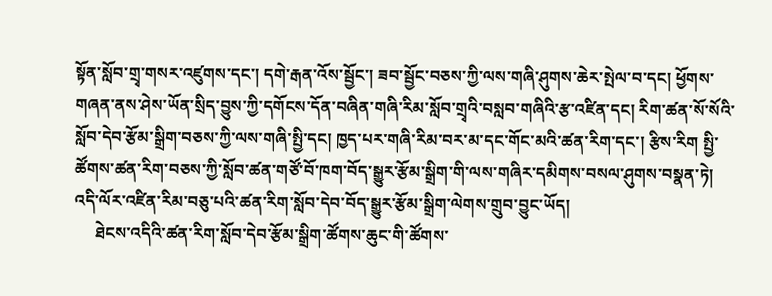སྟོན་སློབ་གྲྭ་གསར་འཛུགས་དང་། དགེ་རྒན་འོས་སྦྱོང་། ཟབ་སྦྱོང་བཅས་ཀྱི་ལས་གཞི་ཤུགས་ཆེར་སྤེལ་བ་དང། ཕྱོགས་གཞན་ནས་ཤེས་ཡོན་སྲིད་བྱུས་ཀྱི་དགོངས་དོན་བཞིན་གཞི་རིམ་སློབ་གྲྭའི་བསླབ་གཞིའི་རྩ་འཛིན་དང། རིག་ཚན་སོ་སོའི་སློབ་དེབ་རྩོམ་སྒྲིག་བཅས་ཀྱི་ལས་གཞི་སྤྱི་དང། ཁྱད་པར་གཞི་རིམ་བར་མ་དང་གོང་མའི་ཚན་རིག་དང་། རྩིས་རིག སྤྱི་ཚོགས་ཚན་རིག་བཅས་ཀྱི་སློབ་ཚན་གཙོ་བོ་ཁག་བོད་སྒྱུར་རྩོམ་སྒྲིག་གི་ལས་གཞིར་དམིགས་བསལ་ཤུགས་བསྣན་ཏེ། འདི་ལོར་འཛིན་རིམ་བཅུ་པའི་ཚན་རིག་སློབ་དེབ་བོད་སྒྱུར་རྩོམ་སྒྲིག་ལེགས་གྲུབ་བྱུང་ཡོད།
     ཐེངས་འདིའི་ཚན་རིག་སློབ་དེབ་རྩོམ་སྒྲིག་ཚོགས་ཆུང་གི་ཚོགས་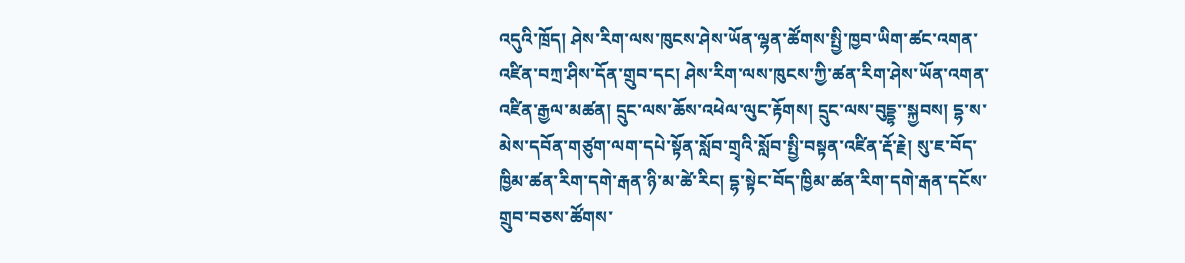འདུའི་ཁྲོད། ཤེས་རིག་ལས་ཁུངས་ཤེས་ཡོན་ལྷན་ཚོགས་སྤྱི་ཁྱབ་ཡིག་ཚང་འགན་འཛིན་བཀྲ་ཤིས་དོན་གྲུབ་དང། ཤེས་རིག་ལས་ཁུངས་ཀྱི་ཚན་རིག་ཤེས་ཡོན་འགན་འཛིན་རྒྱལ་མཚན། དྲུང་ལས་ཆོས་འཕེལ་ལུང་རྟོགས། དྲུང་ལས་བུདྡྷ་་སྐྱབས། དྷ་ས་མེས་དབོན་གཙུག་ལག་དཔེ་སྟོན་སློབ་གྲྭའི་སློབ་སྤྱི་བསྟན་འཛིན་རྡོ་རྗེ། སུ་ཇ་བོད་ཁྱིམ་ཚན་རིག་དགེ་རྒན་ཉི་མ་ཚེ་རིང། དྷ་སྟེང་བོད་ཁྱིམ་ཚན་རིག་དགེ་རྒན་དངོས་གྲུབ་བཅས་ཚོགས་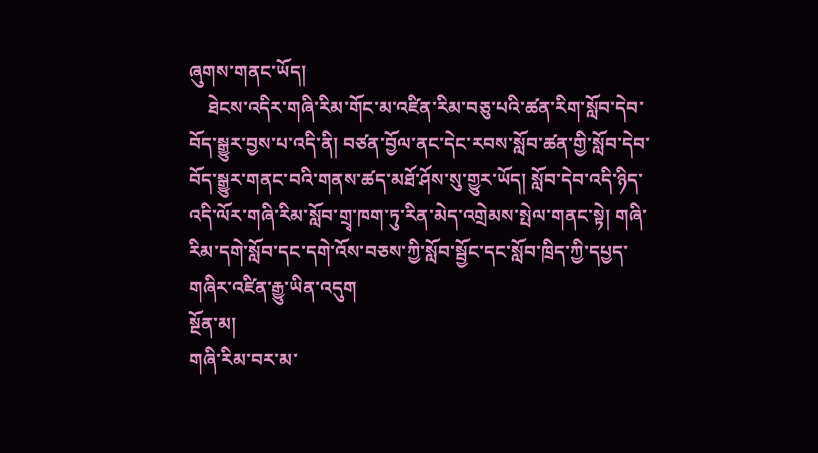ཞུགས་གནང་ཡོད།
    ཐེངས་འདིར་གཞི་རིམ་གོང་མ་འཛིན་རིམ་བཅུ་པའི་ཚན་རིག་སློབ་དེབ་བོད་སྒྱུར་བྱས་པ་འདི་ནི། བཙན་བྱོལ་ནང་དེང་རབས་སློབ་ཚན་གྱི་སློབ་དེབ་བོད་སྒྱུར་གནང་བའི་གནས་ཚད་མཐོ་ཤོས་སུ་གྱུར་ཡོད། སློབ་དེབ་འདི་ཉིད་འདི་ལོར་གཞི་རིམ་སློབ་གྲྭ་ཁག་ཏུ་རིན་མེད་འགྲེམས་སྤེལ་གནང་སྟེ། གཞི་རིམ་དགེ་སློབ་དང་དགེ་འོས་བཅས་ཀྱི་སློབ་སྦྱོང་དང་སློབ་ཁྲིད་ཀྱི་དཔྱད་གཞིར་འཛིན་རྒྱུ་ཡིན་འདུག
སྔོན་མ།
གཞི་རིམ་བར་མ་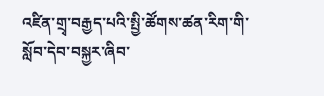འཛིན་གྲྭ་བརྒྱད་པའི་སྤྱི་ཚོགས་ཚན་རིག་གི་སློབ་དེབ་བསྐྱར་ཞིབ་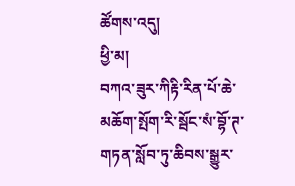ཚོགས་འདུ།
ཕྱི་མ།
བཀའ་ཟུར་ཀིརྟི་རིན་པོ་ཆེ་མཆོག་སྤོག་རི་སྦོང་སཾ་བྷོ་ཊ་གཏན་སློབ་ཏུ་ཆིབས་སྒྱུར་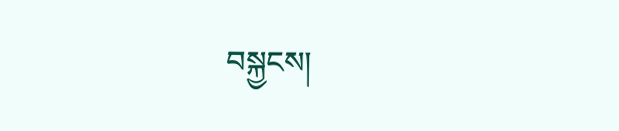བསྐྱངས།